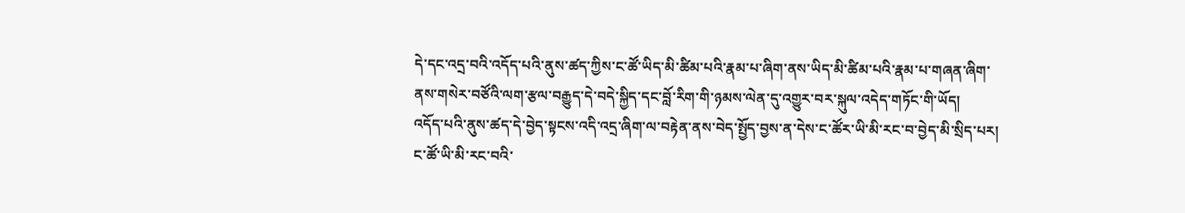དེ་དང་འདྲ་བའི་འདོད་པའི་ནུས་ཚད་ཀྱིས་ང་ཚོ་ཡིད་མི་ཚིམ་པའི་རྣམ་པ་ཞིག་ནས་ཡིད་མི་ཚིམ་པའི་རྣམ་པ་གཞན་ཞིག་ནས་གསེར་བཙོའི་ལག་རྩལ་བརྒྱུད་དེ་བདེ་སྐྱིད་དང་བློ་རིག་གི་ཉམས་ལེན་དུ་འགྱུར་བར་སྐུལ་འདེད་གཏོང་གི་ཡོད།
འདོད་པའི་ནུས་ཚད་དེ་བྱེད་སྟངས་འདི་འདྲ་ཞིག་ལ་བརྟེན་ནས་བེད་སྤྱོད་བྱས་ན་དེས་ང་ཚོར་ཡི་མི་རང་བ་བྱེད་མི་སྲིད་པར། ང་ཚོ་ཡི་མི་རང་བའི་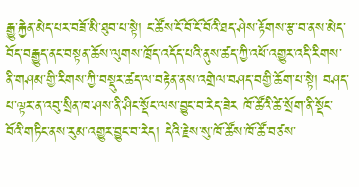རྒྱུ་རྐྱེན་མེད་པར་བཟོ་མི་ཐུབ་པ་སྟེ། ང་ཚོས་ངོ་བོ་ངོ་བོའི་ཐད་ཤེས་རྟོགས་རྩ་བ་ནས་མེད་
བོད་བརྒྱུད་ནང་བསྟན་ཆོས་ལུགས་ཁྲོད་འདོད་པའི་ནུས་ཚད་ཀྱི་འཕོ་འགྱུར་འདི་རིགས་ནི་གཤམ་གྱི་རིགས་ཀྱི་བསྡུར་ཚད་ལ་བརྟེན་ནས་འགྲེལ་བཤད་བགྱི་ཆོག་པ་སྟེ། བཤད་པ་ལྟར་ན་འབུ་སྲིན་ཁ་ཤས་ནི་ཤིང་སྡོང་ལས་བྱུང་བ་རེད་ཟེར ཁོ་ཚོའི་ཚེ་སྲོག་ནི་སྡོང་བོའི་གཏིང་ནས་རུམ་འགྱུར་བྱུང་བ་རེད། དེའི་རྗེས་སུ་ཁོ་ཚོས་ཁོ་ཚོ་བཙས་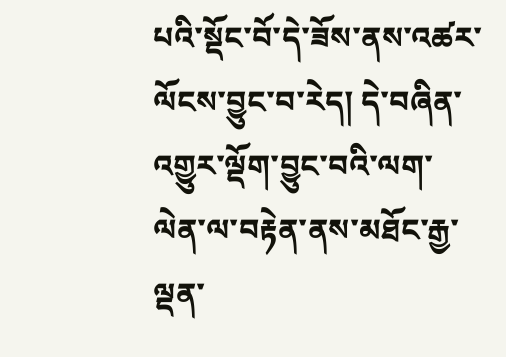པའི་སྡོང་བོ་དེ་ཟོས་ནས་འཚར་ལོངས་བྱུང་བ་རེད། དེ་བཞིན་འགྱུར་ལྡོག་བྱུང་བའི་ལག་ལེན་ལ་བརྟེན་ནས་མཐོང་རྒྱ་ལྡན་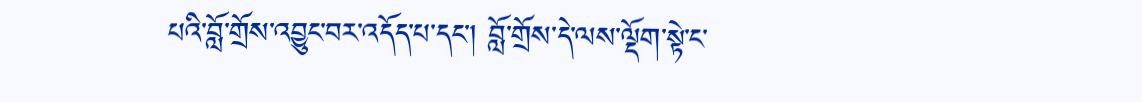པའི་བློ་གྲོས་འབྱུང་བར་འདོད་པ་དང་། བློ་གྲོས་དེ་ལས་ལྡོག་སྟེ་ང་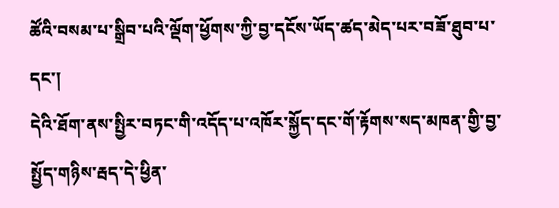ཚོའི་བསམ་པ་སྒྲིབ་པའི་ལྡོག་ཕྱོགས་ཀྱི་བྱ་དངོས་ཡོད་ཚད་མེད་པར་བཟོ་ཐུབ་པ་དང་།
དེའི་ཐོག་ནས་སྤྱིར་བཏང་གི་འདོད་པ་འཁོར་སྐྱོད་དང་གོ་རྟོགས་སད་མཁན་གྱི་བྱ་སྤྱོད་གཉིས་རྦད་དེ་ཕྱིན་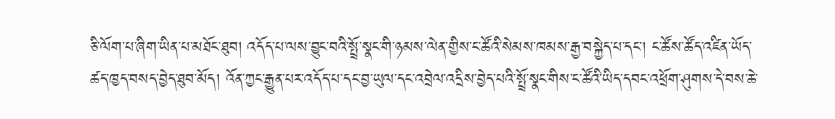ཅི་ལོག་པ་ཞིག་ཡིན་པ་མཐོང་ཐུབ། འདོད་པ་ལས་བྱུང་བའི་སྤྲོ་སྣང་གི་ཉམས་ལེན་གྱིས་ང་ཚོའི་སེམས་ཁམས་རྒྱ་བསྐྱེད་པ་དང་། ང་ཚོས་ཚོད་འཛིན་ཡོད་ཚད་ཁྱད་བསད་བྱེད་ཐུབ་མོད། འོན་ཀྱང་རྒྱུན་པར་འདོད་པ་དང་བྱ་ཡུལ་དང་འབྲེལ་འདྲིས་བྱེད་པའི་སྤྲོ་སྣང་གིས་ང་ཚོའི་ཡིད་དབང་འཕྲོག་ཤུགས་དེ་བས་ཆེ་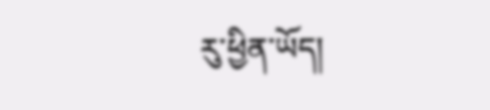རུ་ཕྱིན་ཡོད།